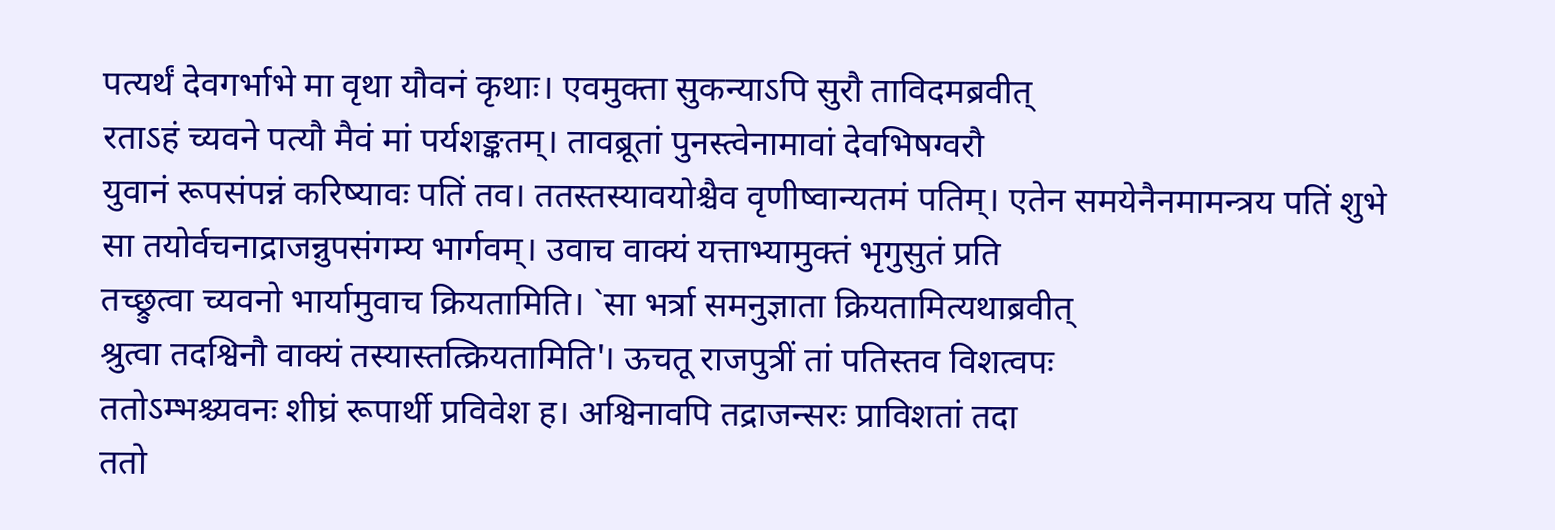पत्यर्थं देवगर्भाभे मा वृथा यौवनं कृथाः। एवमुक्ता सुकन्याऽपि सुरौ ताविदमब्रवीत्
रताऽहं च्यवने पत्यौ मैवं मां पर्यशङ्कतम्। तावब्रूतां पुनस्त्वेनामावां देवभिषग्वरौ
युवानं रूपसंपन्नं करिष्यावः पतिं तव। ततस्तस्यावयोश्चैव वृणीष्वान्यतमं पतिम्। एतेन समयेनैनमामन्त्रय पतिं शुभे
सा तयोर्वचनाद्राजन्नुपसंगम्य भार्गवम्। उवाच वाक्यं यत्ताभ्यामुक्तं भृगुसुतं प्रति
तच्छ्रुत्वा च्यवनो भार्यामुवाच क्रियतामिति। `सा भर्त्रा समनुज्ञाता क्रियतामित्यथाब्रवीत्
श्रुत्वा तदश्विनौ वाक्यं तस्यास्तत्क्रियतामिति'। ऊचतू राजपुत्रीं तां पतिस्तव विशत्वपः
ततोऽम्भश्च्यवनः शीघ्रं रूपार्थी प्रविवेश ह। अश्विनावपि तद्राजन्सरः प्राविशतां तदा
ततो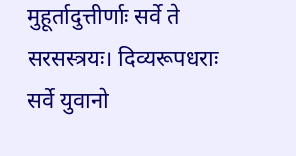मुहूर्तादुत्तीर्णाः सर्वे ते सरसस्त्रयः। दिव्यरूपधराः सर्वे युवानो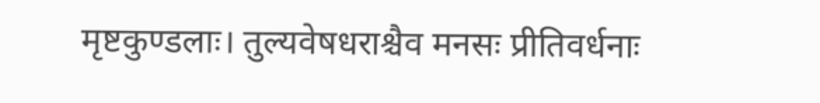मृष्टकुण्डलाः। तुल्यवेषधराश्चैव मनसः प्रीतिवर्धनाः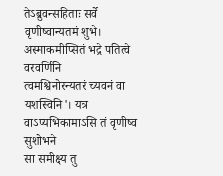तेऽब्रुवन्सहिताः सर्वे वृणीष्वान्यतमं शुभे। अस्माकमीप्सितं भद्रे पतित्वे वरवर्णिनि
त्वमश्विनोरन्यतरं च्यवनं वा यशस्विनि'। यत्र वाऽप्यभिकामाऽसि तं वृणीष्व सुशोभने
सा समीक्ष्य तु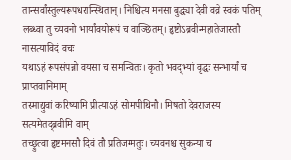तान्सर्वांस्तुल्यरूपधरान्स्थितान्। निश्चित्य मनसा बुद्ध्या देवी वव्रे स्वकं पतिम्
लब्ध्वा तु च्यवनो भार्यांवयोरूपं च वाञ्छितम्। हृष्टोऽब्रवीन्महातेजास्तौ नासत्याविदं वचः
यथाऽहं रूपसंपन्नो वयसा च समन्वितः। कृतो भवद्भ्यां वृद्धः सन्भार्यां च प्राप्तवानिमाम्
तस्माद्युवां करिष्यामि प्रीत्याऽहं सोमपीथिनौ। मिषतो देवराजस्य सत्यमेतद्ब्रवीमि वाम्
तच्छ्रुत्वा हृष्टमनसौ दिवं तौ प्रतिजग्मतुः। च्यवनश्च सुकन्या च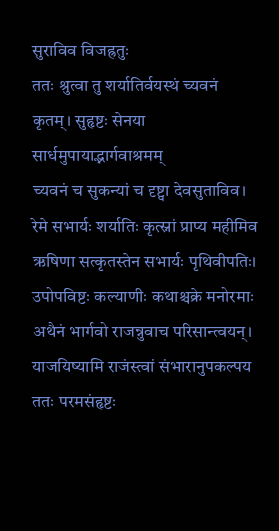सुराविव विजह्रतुः
ततः श्रुत्वा तु शर्यातिर्वयस्थं च्यवनं कृतम्। सुहृष्टः सेनया सार्धमुपायाद्भार्गवाश्रमम्
च्यवनं च सुकन्यां च दृष्ट्वा देवसुताविव। रेमे सभार्यः शर्यातिः कृत्स्नां प्राप्य महीमिव
ऋषिणा सत्कृतस्तेन सभार्यः पृथिवीपतिः। उपोपविष्टः कल्याणीः कथाश्चक्रे मनोरमाः
अथैनं भार्गवो राजन्नुवाच परिसान्त्वयन्। याजयिष्यामि राजंस्त्वां संभारानुपकल्पय
ततः परमसंहृष्टः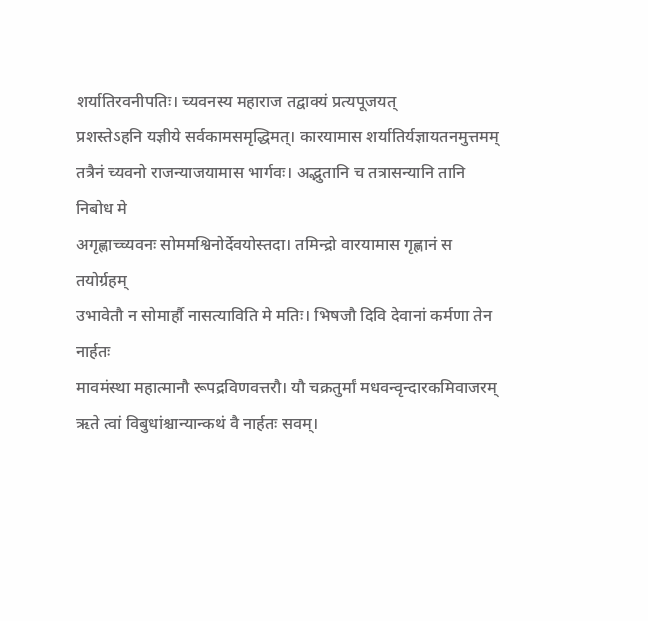शर्यातिरवनीपतिः। च्यवनस्य महाराज तद्वाक्यं प्रत्यपूजयत्
प्रशस्तेऽहनि यज्ञीये सर्वकामसमृद्धिमत्। कारयामास शर्यातिर्यज्ञायतनमुत्तमम्
तत्रैनं च्यवनो राजन्याजयामास भार्गवः। अद्भुतानि च तत्रासन्यानि तानि निबोध मे
अगृह्णाच्च्यवनः सोममश्विनोर्देवयोस्तदा। तमिन्द्रो वारयामास गृह्णानं स तयोर्ग्रहम्
उभावेतौ न सोमार्हौ नासत्याविति मे मतिः। भिषजौ दिवि देवानां कर्मणा तेन नार्हतः
मावमंस्था महात्मानौ रूपद्रविणवत्तरौ। यौ चक्रतुर्मां मधवन्वृन्दारकमिवाजरम्
ऋते त्वां विबुधांश्चान्यान्कथं वै नार्हतः सवम्।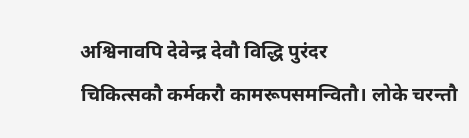अश्विनावपि देवेन्द्र देवौ विद्धि पुरंदर
चिकित्सकौ कर्मकरौ कामरूपसमन्वितौ। लोके चरन्तौ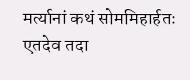मर्त्यानां कथं सोममिहार्हतः
एतदेव तदा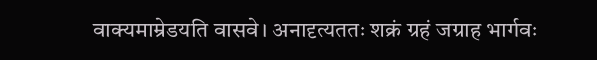वाक्यमाम्रेडयति वासवे। अनादृत्यततः शक्रं ग्रहं जग्राह भार्गवः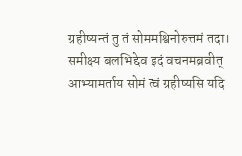ग्रहीष्यन्तं तु तं सोममश्विनोरुत्तमं तदा। समीक्ष्य बलभिद्देव इदं वचनमब्रवीत्
आभ्यामर्ताय सोमं त्वं ग्रहीष्यसि यदि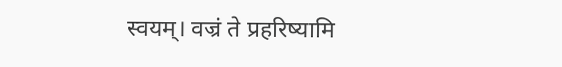स्वयम्। वज्रं ते प्रहरिष्यामि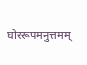घोररूपमनुत्तमम्